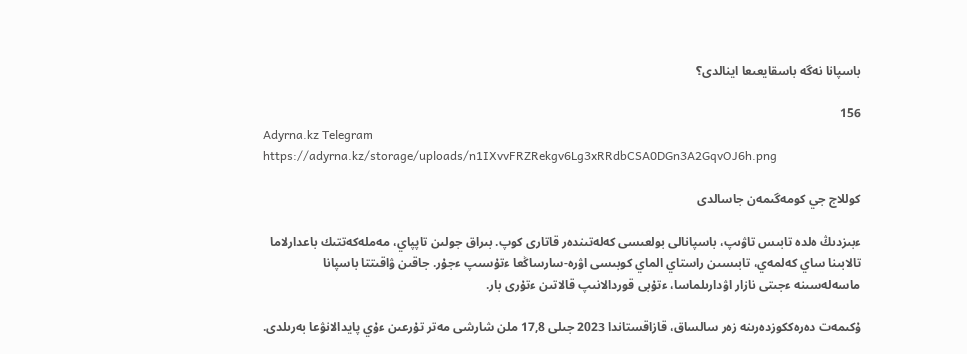باسپانا نەگە باسقايعىعا اينالدى؟

156
Adyrna.kz Telegram
https://adyrna.kz/storage/uploads/n1IXvvFRZRekgv6Lg3xRRdbCSA0DGn3A2GqvOJ6h.png

كوللاج جي كومەگىمەن جاسالدى

ءبىزدىڭ ەلدە تابىس تاۋىپ، باسپانالى بولعىسى كەلەتىندەر قاتارى كوپ. بىراق جولىن تاپپاي، مەملەكەتتىك باعدارلاما تالابىنا ساي كەلمەي، تابىسىن راستاي الماي كوبىسى اۋرە-سارساڭعا ءتۇسىپ ءجۇر. جاقىن ۋاقىتتا باسپانا ماسەلەسىنە ءجىتى نازار اۋدارىلماسا، ءتۇبى قوردالانىپ قالاتىن ءتۇرى بار.

ۇكىمەت دەرەككوزدەرىنە زەر سالساق، قازاقستاندا 2023 جىلى 17,8 ملن شارشى مەتر تۇرعىن ءۇي پايدالانۋعا بەرىلدى.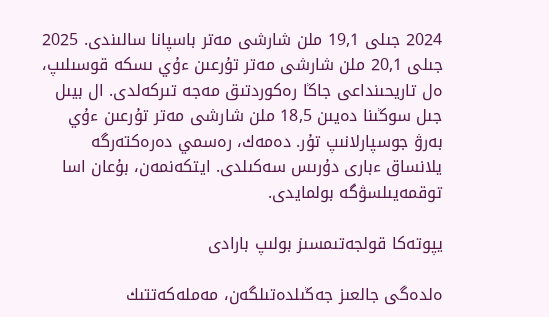2024 جىلى 19,1 ملن شارشى مەتر باسپانا سالىندى. 2025 جىلى 20,1 ملن شارشى مەتر تۇرعىن ءۇي ىسكە قوسىلىپ، ەل تاريحىنداعى جاڭا رەكوردتىق مەجە تىركەلدى. ال بيىل جىل سوڭىنا دەيىن 18,5 ملن شارشى مەتر تۇرعىن ءۇي بەرۋ جوسپارلانىپ تۇر. دەمەك، رەسمي دەرەكتەرگە يلانساق ءبارى دۇرىس سەكىلدى. ايتكەنمەن، بۇعان اسا توقمەيىلسۋگە بولمايدى.

يپوتەكا قولجەتىمسىز بولىپ بارادى

ەلدەگى جالعىز جەڭىلدەتىلگەن، مەملەكەتتىك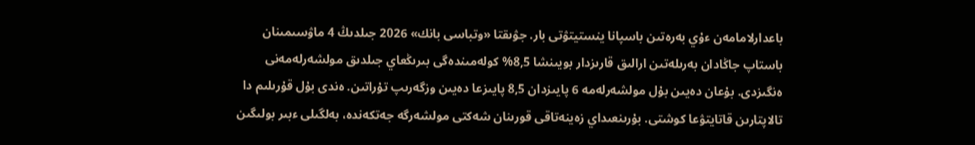باعدارلامامەن ءۇي بەرەتىن باسپانا ينستيتۋتى بار. جۋىقتا «وتباسى بانك» 2026 جىلدىڭ 4 ماۋسىمىنان باستاپ جاڭادان بەرىلەتىن ارالىق قارىزدار بويىنشا 8,5% كولەمىندەگى بىرىڭعاي جىلدىق مولشەرلەمەنى ەنگىزدى. بۇعان دەيىن بۇل مولشەرلەمە 6 پايىزدان 8,5 پايىزعا دەيىن وزگەرىپ تۇراتىن. ەندى بۇل قۇرىلىم دا تالاپتارىن قاتايتۋعا كوشتى. بۇرىنعىداي زەينەتاقى قورىنان شەكتى مولشەرگە جەتكەندە، بەلگىلى ءبىر بولىگىن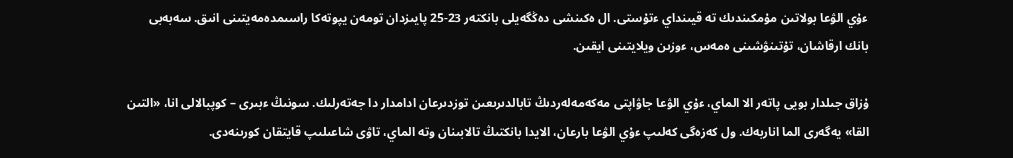ءۇي الۋعا بولاتىن مۇمكىندىك تە قيىنداي ءتۇستى. ال ەكىنشى دەڭگەيلى بانكتەر 23-25 پايىزدان تومەن يپوتەكا راسىمدەمەيتىنى انىق. سەبەبى بانك ارقاشان، تۇتىنۋشىنى ەمەس، ءوزىن ويلايتىنى ايقىن.

ۇزاق جىلدار بويى پاتەر الا الماي، ءۇي الۋعا جاۋاپتى مەكەمەلەردىڭ تابالدىرىعىن توزدىرعان ادامدار دا جەتەرلىك. سونىڭ ءبىرى – كوپبالالى انا، «التىن القا» يەگەرى الما اناربەك. ول كەزەگى كەلىپ ءۇي الۋعا بارعان، الايدا بانكتىڭ تالابىنان وتە الماي، تاۋى شاعىلىپ قايتقان كورىنەدى.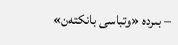– بىردە «وتباسى بانكتەن»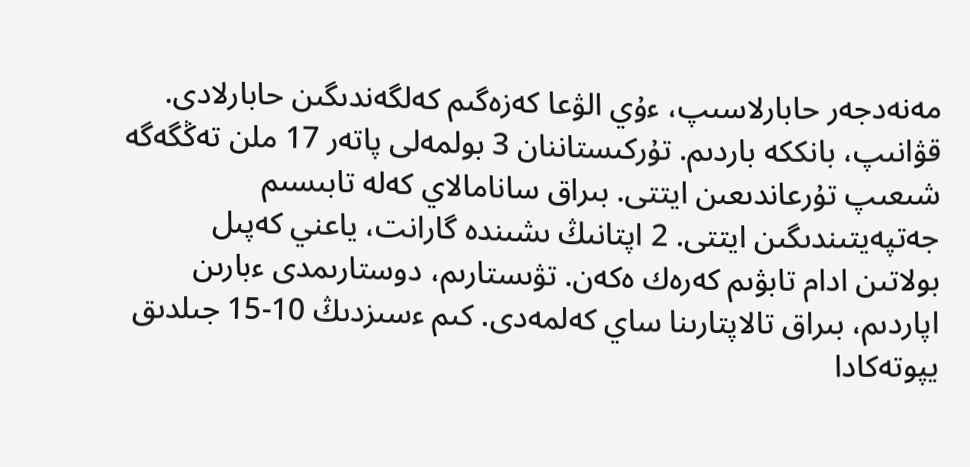مەنەدجەر حابارلاسىپ، ءۇي الۋعا كەزەگىم كەلگەندىگىن حابارلادى. قۋانىپ، بانككە باردىم. تۇركىستاننان 3 بولمەلى پاتەر 17 ملن تەڭگەگە شىعىپ تۇرعاندىعىن ايتتى. بىراق سانامالاي كەلە تابىسىم جەتپەيتىندىگىن ايتتى. 2 اپتانىڭ ىشىندە گارانت، ياعني كەپىل بولاتىن ادام تابۋىم كەرەك ەكەن. تۋىستارىم، دوستارىمدى ءبارىن اپاردىم، بىراق تالاپتارىنا ساي كەلمەدى. كىم ءسىزدىڭ 10-15 جىلدىق يپوتەكادا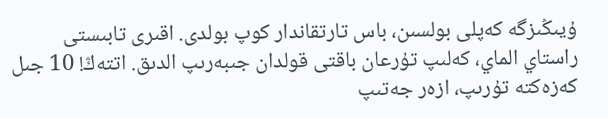ۇيىڭىزگە كەپلى بولسىن، باس تارتقاندار كوپ بولدى. اقىرى تابىستى راستاي الماي، كەلىپ تۇرعان باقتى قولدان جىبەرىپ الدىق. اتتەڭ! 10 جىل كەزەكتە تۇرىپ، ازەر جەتىپ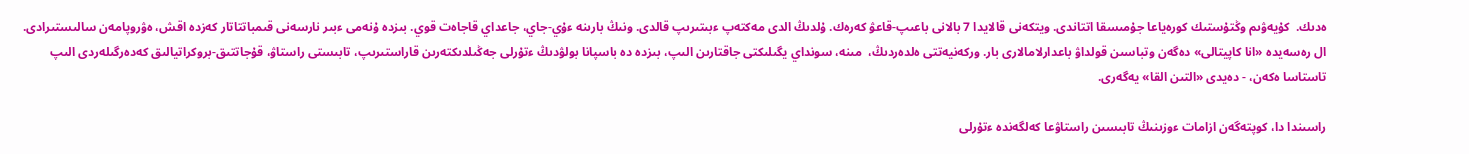ەدىك.  كۇيەۋىم وڭتۇستىك كورەياعا جۇمىسقا اتتاندى. ويتكەنى قالايدا 7 بالانى باعىپ-قاعۋ كەرەك. ۇلدىڭ الدى مەكتەپ ءبىتىرىپ قالدى. ونىڭ بارىنە ءۇي-جاي، جاعداي قاجاەت قوي. بىزدە ۇنەمى ءبىر نارسەنى قىمباتتاتار كەزدە اقش، ەۋروپامەن سالىستىرادى. ال رەسەيدە «انا كاپيتالى» دەگەن وتباسىن قولداۋ باعدارلامالارى بار. وركەنيەتتى ەلدەردىڭ،  مىنە، سونداي يگىلىكتى جاقتارىن الىپ، بىزدە دە باسپانا بولۋدىڭ ءتۇرلى جەڭىلدىكتەرىن قاراستىرىپ، تابىستى راستاۋ، قۇجاتتىق-بروكراتيالىق كەدەرگىلەردى الىپ تاستاسا ەكەن، - دەيدى «التىن القا» يەگەرى.

راسىندا دا، كوپتەگەن ازامات ءوزىنىڭ تابىسىن راستاۋعا كەلگەندە ءتۇرلى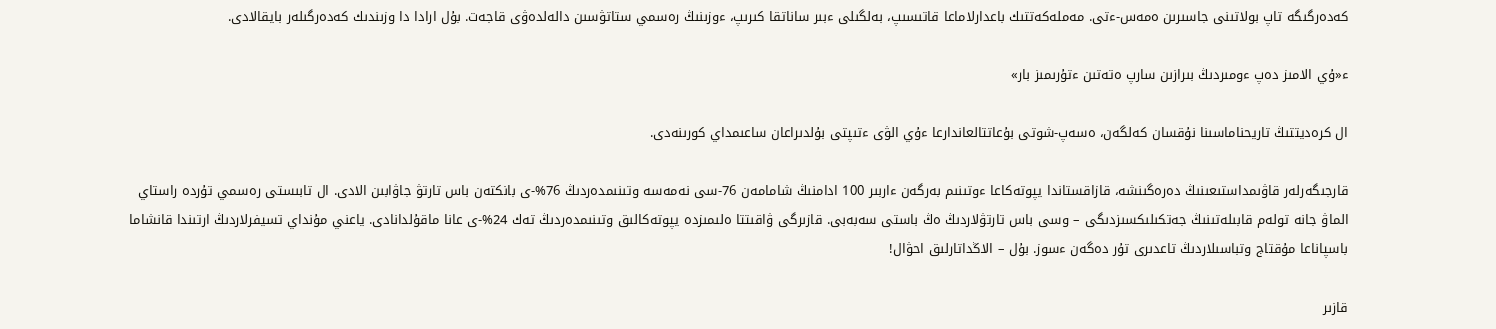كەدەرگىگە تاپ بولاتىنى جاسىرىن ەمەس-ءتى. مەملەكەتتىك باعدارلاماعا قاتىسىپ، بەلگىلى ءبىر ساناتقا كىرىپ، ءوزىنىڭ رەسمي ستاتۋسىن دالەلدەۋى قاجەت. بۇل ارادا دا وزىندىك كەدەرگىلەر بايقالادى.

ء«ۇي الامىز دەپ ءومىردىڭ بىرازىن سارپ ەتەتىن ءتۇرىمىز بار»

ال كرەديتتىڭ تاريحناماسىنا نۇقسان كەلگەن، ەسەپ-شوتى بۇعاتتالعاندارعا ءۇي الۋى ءتىپتى بۇلدىراعان ساعىمداي كورىنەدى.

قارجىگەرلەر قاۋىمداستىعىنىڭ دەرەگىنشە، قازاقستاندا يپوتەكاعا ءوتىنىم بەرگەن ءاربىر 100 ادامنىڭ شامامەن 76-سى نەمەسە وتىنىمدەردىڭ 76%-ى بانكتەن باس تارتۋ جاۋابىن الادى. ال تابىستى رەسمي تۇردە راستاي الماۋ جانە تولەم قابىلەتىنىڭ جەتكىلىكسىزدىگى – وسى باس تارتۋلاردىڭ ەڭ باستى سەبەبى. قازىرگى ۋاقىتتا ەلىمىزدە يپوتەكالىق وتىنىمدەردىڭ تەك 24%-ى عانا ماقۇلدانادى. ياعني مۇنداي تسيفرلاردىڭ ارتىندا قانشاما باسپاناعا مۇقتاج وتباسىلاردىڭ تاعدىرى تۇر دەگەن ءسوز. بۇل – الاڭداتارلىق احۋال!

قازىر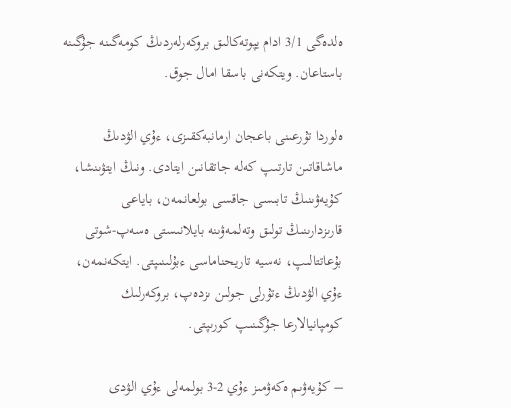ەلدەگى 3/1 ادام يپوتەكالىق بروكەرلەردىڭ كومەگىنە جۇگىنە باستاعان. ويتكەنى باسقا امال جوق.

ەلوردا تۇرعىنى باعجان ارمانبەكقىزى، ءۇي الۋدىڭ ماشاقاتىن تارتىپ كەلە جاتقانىن ايتادى. ونىڭ ايتۋىنشا، كۇيەۋىنىڭ تابىسى جاقسى بولعانمەن، باياعى قارىزدارىنىڭ تولىق وتەلمەۋىنە بايلانىستى ەسەپ-شوتى بۇعاتتالىپ، نەسيە تاريحناماسى ءبۇلىنىپتى. ايتكەنمەن، ءۇي الۋدىڭ ءتۇرلى جولىن ىزدەپ، بروكەرلىك كومپانيالارعا جۇگىنىپ كورىپتى.

– كۇيەۋىم ەكەۋمىز ءۇي 2-3 بولمەلى ءۇي الۋدى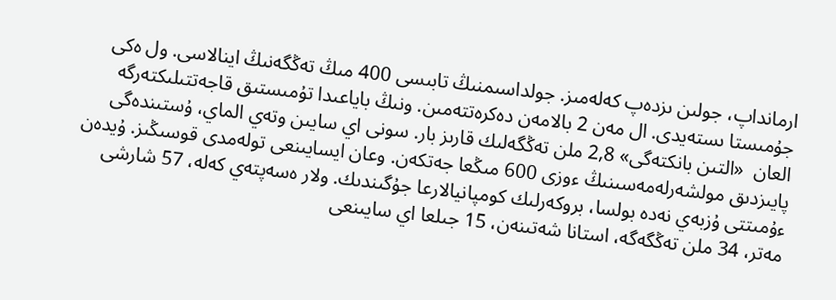ارمانداپ، جولىن ىزدەپ كەلەمىز. جولداسىمنىڭ تابىسى 400 مىڭ تەڭگەنىڭ اينالاسى. ول ەكى جۇمىستا ىستەيدى. ال مەن 2 بالامەن دەكرەتتەمىن. ونىڭ باياعىدا تۇمىستىق قاجەتتىلىكتەرگە العان  «التىن بانكتەگى» 2,8 ملن تەڭگەلىك قارىز بار. سونى اي سايىن وتەي الماي، ۇستىندەگى پايىزدىق مولشەرلەمەسىنىڭ ءوزى 600 مىڭعا جەتكەن. وعان ايسايىنعى تولەمدى قوسىڭىز. ۇيدەن ءۇمىتتى ۇزبەي نەدە بولسا، بروكەرلىك كومپانيالارعا جۇگىندىك. ولار ەسەپتەي كەلە، 57 شارشى مەتر، 34 ملن تەڭگەگە، استانا شەتىنەن، 15 جىلعا اي سايىنعى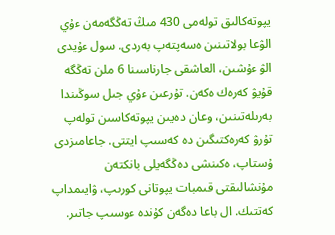يپوتەكالىق تولەمى 430 مىڭ تەڭگەمەن ءۇي الۋعا بولاتىنىن ەسەپتەپ بەردى. سول ءۇيدى الۋ ءۇشىن، العاشقى جارناسىنا 6 ملن تەڭگە قۇيۋ كەرەك ەكەن. تۇرعىن ءۇي جىل سوڭىندا بەرىلەتىنىن، وعان دەيىن يپوتەكاسىن تولەپ تۇرۋ كەرەكتىگىن دە كەسىپ ايتتى. جاعامىزدى ۇستاپ، ەكىنشى دەڭگەيلى بانكتەن مۇنشالىقتى قىمبات يپوتانى كورىپ، ۋايىمداپ كەتتىك. ال باعا دەگەن كۇندە ءوسىپ جاتىر.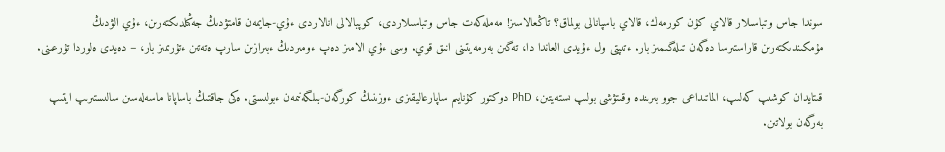سوندا جاس وتباسىلار قالاي كۇن كورمەك، قالاي باسپانالى بولماق؟ تاڭعالاسىز! مەملەكەت جاس وتباسىلاردى، كوپبالالى انالاردى ءۇي-جايمەن قامتۋدىڭ جەڭىلدىكتەرىن، ءۇي الۋدىڭ مۇمكىندىكتەرىن قاراستىرسا دەگەن تىلەگىمىز بار. ءتىپتى ول ءۇيدى العاندا دا، تەگىن بەرمەيتىنى انىق قوي. وسى ءۇي الامىز دەپ ءومىردىڭ ءبىرازىن سارپ ەتەتىن ءتۇرىمىز بار، – دەيدى ەلوردا تۇرعىنى.

قىتايدان كوشىپ كەلىپ، الماتىداعى جوو بىرىندە وقىتۋشى بولىپ ىستەيتىن، PhD دوكتور كۇنايىم ساپارعاليقىزى ءوزىنىڭ كورگەن-بىلگەنىمەن ءبولىستى. ەكى جاقتىڭ باساپانا ماسەلەسىن سالىستىرىپ ايتىپ بەرگەن بولاتىن.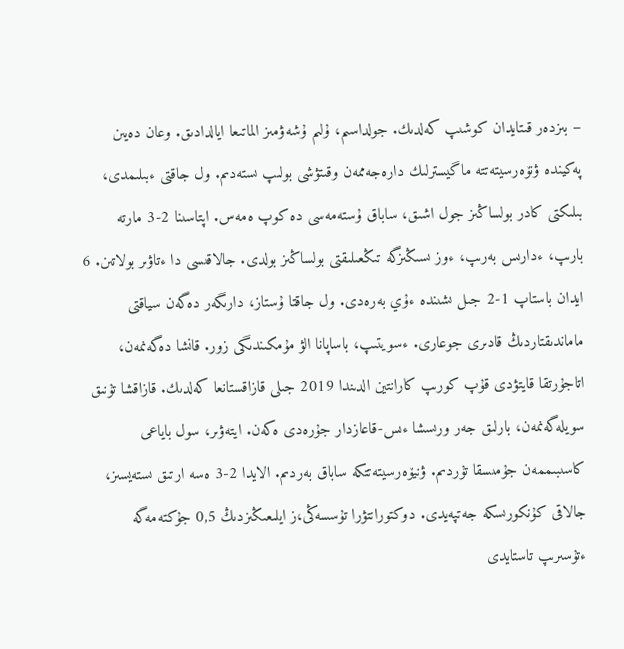– بىزدەر قىتايدان كوشىپ كەلدىك. جولداسىم، ۇلىم ۇشەۋمىز الماتىعا ايالدادىق. وعان دەيىن پەكيندە ۋنۆەرسيتەتتە ماگيسترلىك دارەجەممەن وقىتۋشى بولىپ ىستەدىم. ول جاقتى ءبىلىمدى، بىلىكتى كادر بولساڭىز جول اشىق، ساباق ۇستەمەسى دە كوپ ەمەس. اپتاسىنا 2-3 مارتە بارىپ، ءدارىس بەرىپ، ءوز ىسىڭىزگە تىڭعىلىقتى بولساڭىز بولدى. جالاقىسى دا ءتاۋىر بولاتىن. 6 ايدان باستاپ 1-2 جىل ىشىندە ءۇي بەرەدى. ول جاقتا ۇستاز، دارىگەر دەگەن سياقتى ماماندىقتاردىڭ قادىرى جوعارى. ءسويتىپ، باساپانا الۋ مۇمكىندىگى زور. قانشا دەگەنمەن، اتاجۇرتقا قايتۋدى قۇپ كورىپ كارانتين الدىندا 2019 جىلى قازاقستانعا كەلدىك. قازاقشا تۇنىق سويلەگەنمەن، بارلىق جەر ورىسشا ءىس-قاعازدار جۇرەدى ەكەن. ايتەۋىر، سول باياعى كاسىبىممەن جۇمىسقا تۇردىم. ۋنيۆەرسيتەتتكە ساباق بەردىم. الايدا 2-3 ەسە ارتىق ىستەيسىز، جالاقى كۇنكورىسكە جەتپەيدى. دوكتورانتۋرا تۇسسەڭى،ز ايلىعىڭىزدىڭ 0,5 جۇكتەمەگە ءتۇسىرىپ تاستايدى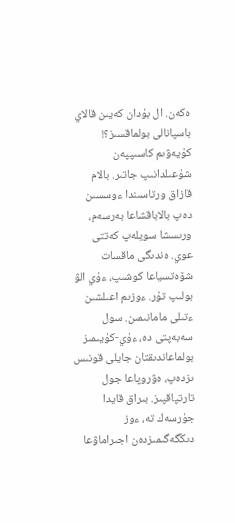ەكەن. ال بۇدان كەيىن قالاي باسپانالى بولماقسىز؟! كۇيەۋىم كاسىپپەن شۇعىلدانىپ جاتىر. بالام قازاق ورتاسىندا ءوسسىن دەپ بالاباقشاعا بەرسەم، ورىسشا سويلەپ كەتتى عوي. ەندىگى ماقسات شۆەتسياعا كوشىپ، ءۇي الۋ بولىپ تۇر. ءوزىم اعىلشىن ءتىلى مامانىمىن. سول سەبەپتى دە، ءۇي-كۇيىمىز بولماعاندىقتان جايلى قونىس ىزدەپ، ەۋروپاعا جول تارتپاقپىز. بىراق قايدا جۇرسەك تە، ءوز دىڭگەگىمىزدەن اجىراماۋعا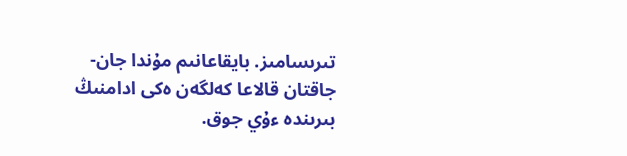تىرىسامىز. بايقاعانىم مۇندا جان-جاقتان قالاعا كەلگەن ەكى ادامنىڭ بىرىندە ءۇي جوق.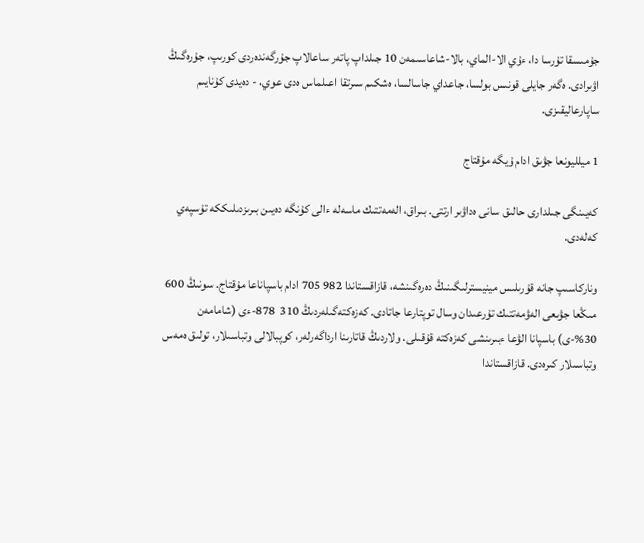جۇمىسقا تۇرسا دا، ءۇي الا-الماي، بالا-شاعاسىمەن 10 جىلداپ پاتەر ساعالاپ جۇرگەندەردى كورىپ، جۇرەگىڭ اۋىرادى. ەگەر جايلى قونىس بولسا، جاعداي جاسالسا، ەشكىم سىرتقا اعىلماس ەدى عوي، - دەيدى كۇنايىم ساپارعاليقىزى.

1 ميلليونعا جۋىق ادام ۇيگە مۇقتاج

كەيىنگى جىلدارى حالىق سانى ەداۋىر ارتتى. بىراق، الەمەتتىك ماسەلە ءالى كۇنگە دەيىن بىرىزدىلىككە تۇسپەي كەلەدى.

وناركاسىپ جانە قۇرىلىس مينيسترلىگىنىڭ دەرەگىنشە، قازاقستاندا 982 705 ادام باسپاناعا مۇقتاج. سونىڭ 600 مىڭعا جۋىعى الەۋمەتتىك تۇرعىدان وسال توپتارعا جاتادى. كەزەكتەگىلەردىڭ 310  878-ءى (شامامەن 30%-ى) باسپانا الۋعا ءبىرىنشى كەزەكتە قۇقىلى. ولاردىڭ قاتارىنا ارداگەرلەر، كوپبالالى وتباسىلار، تولىق ەمەس وتباسىلار كىرەدى. قازاقستاندا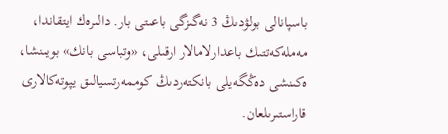باسپانالى بولۋدىڭ 3 نەگىزگى باعىتى بار. دالىرەك ايتقاندا، مەملەكەتتىك باعدارلامالار ارقىلى، «وتباسى بانك» بويىنشا، ەكىنشى دەڭگەيلى بانكتەردىڭ كوممەرتسيالىق يپوتەكالارى قاراستىرىلعان.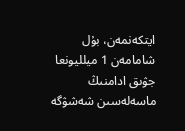ايتكەنمەن، بۇل شامامەن 1 ميلليونعا جۋىق ادامنىڭ ماسەلەسىن شەشۋگە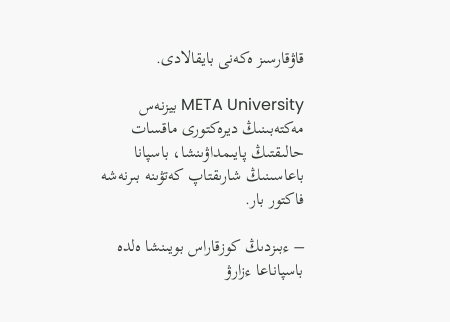قاۋقارسىز ەكەنى بايقالادى.

META University بيزنەس مەكتەبىنىڭ ديرەكتورى ماقسات حالىقتىڭ پايىمداۋىنشا، باسپانا باعاسىنىڭ شارىقتاپ كەتۋىنە بىرنەشە فاكتور بار.

– ءبىزدىڭ كوزقاراس بويىنشا ەلدە باسپاناعا ءزارۋ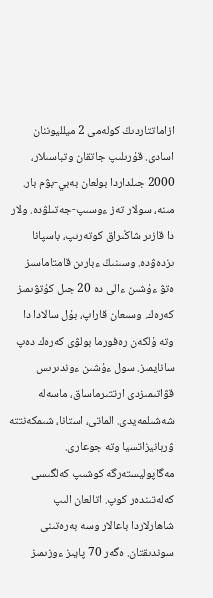ازاماتتاردىڭ كولەمى 2 ميلليوننان اسادى. قۇرىلىپ جاتقان وتباسىلار، 2000 جىلداردا بولعان بەبي-بۋم بار. مىنە، سولار تەز ءوسىپ-جەتىلۋدە. ولار دا قازىر شاڭىراق كوتەرىپ، باسپانا ىزدەۋدە. وسىنىڭ ءبارىن قامتاماسىز ەتۋ ءۇشىن ءالى دە 20 جىل كۇتۋىمىز كەرەك. وسىعان قاراپ، بۇل سالادا دا وتە ۇلكەن رەفورما بولۋى كەرەك دەپ سانايمىز. سول ءۇشىن ءوندىرىس قۋاتىمىزدى ارتتىرماساق، ماسەلە شەشىلمەيدى. الماتى، استانا، شىمكەنتتە ۋربانيزاتسيا وتە جوعارى. مەگاپوليستەرگە كوشىپ كەلگىسى كەلەتىندەر كوپ. اتالعان الىپ شاھارلاردا باعالار وسە بەرەتىنى سوندىقتان. ەگەر 70 پايىز ءوزىمىز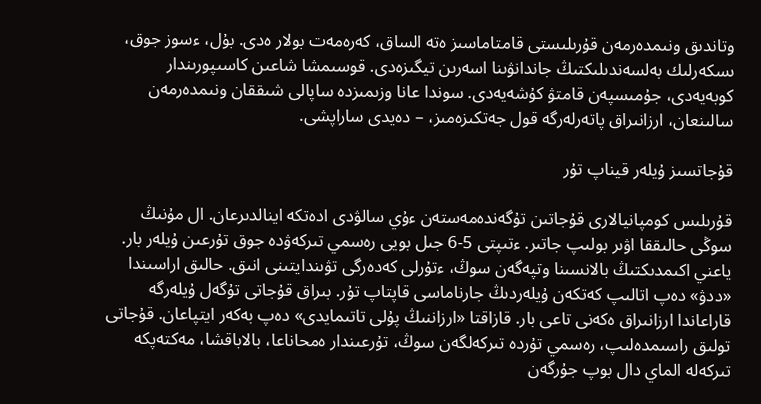وتاندىق ونىمدەرمەن قۇرىلىستى قامتاماسىز ەتە الساق، كەرەمەت بولار ەدى. بۇل، ءسوز جوق، ىسكەرلىك بەلسەندىلىكتىڭ جاندانۋىنا اسەرىن تيگىزەدى. قوسىمشا شاعىن كاسىپورىندار كوبەيەدى، جۇمىسپەن قامتۋ كۇشەيەدى. سوندا عانا وزىمىزدە ساپالى شىققان ونىمدەرمەن سالىنعان، ارزانىراق پاتەرلەرگە قول جەتكىزەمىز، – دەيدى ساراپشى.

قۇجاتسىز ۇيلەر قيناپ تۇر

قۇرىلىس كومپانيالارى قۇجاتىن تۇگەندەمەستەن ءۇي سالۋدى ادەتكە اينالدىرعان. ال مۇنىڭ سوڭى حالىققا اۋىر بولىپ جاتىر. ءتىپتى 5-6 جىل بويى رەسمي تىركەۋدە جوق تۇرعىن ۇيلەر بار. ياعني اكىمدىكتىڭ بالانسىنا وتپەگەن سوڭ، ءتۇرلى كەدەرگى تۋىندايتىنى انىق. حالىق اراسىندا «ددۋ» دەپ اتالىپ كەتكەن ۇيلەردىڭ جارناماسى قاپتاپ تۇر. بىراق قۇجاتى تۇگەل ۇيلەرگە قاراعاندا ارزانىراق ەكەنى تاعى بار. قازاقتا «ارزاننىڭ پۇلى تاتىمايدى» دەپ بەكەر ايتپاعان. قۇجاتى تولىق راسىمدەلىپ، رەسمي تۇردە تىركەلگەن سوڭ، تۇرعىندار ەمحاناعا، بالاباقشا، مەكتەپكە تىركەلە الماي دال بوپ جۇرگەن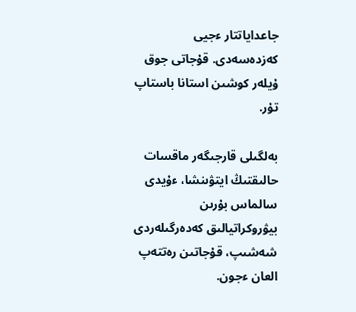جاعداياتتار ءجيى كەزدەسەدى. قۇجاتى جوق ۇيلەر كوشىن استانا باستاپ تۇر.

بەلگىلى قارجىگەر ماقسات حالىقتىڭ ايتۋىنشا، ءۇيدى سالماس بۇرىن بيۋروكراتيالىق كەدەرگىلەردى شەشىپ، قۇجاتىن رەتتەپ العان ءجون.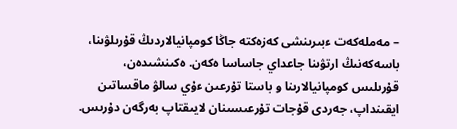– مەملەكەت ءبىرىنشى كەزەكتە جاڭا كومپانيالاردىڭ قۇرىلۋىنا، باسەكەنىڭ ارتۋىنا جاعداي جاساسا ەكەن. ەكىنشىدەن، قۇرىلىس كومپانيالارىنا و باستا تۇرعىن ءۇي سالۋ ماقساتىن ايقىنداپ، جەردى قۇجات تۇرعىسىنان لايىقتاپ بەرگەن دۇرىس.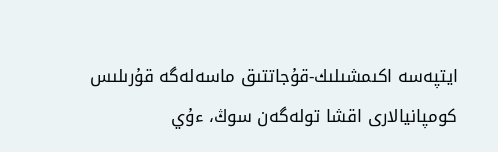ايتپەسە اكىمشىلىك-قۇجاتتىق ماسەلەگە قۇرىلىس كومپانيالارى اقشا تولەگەن سوڭ، ءۇي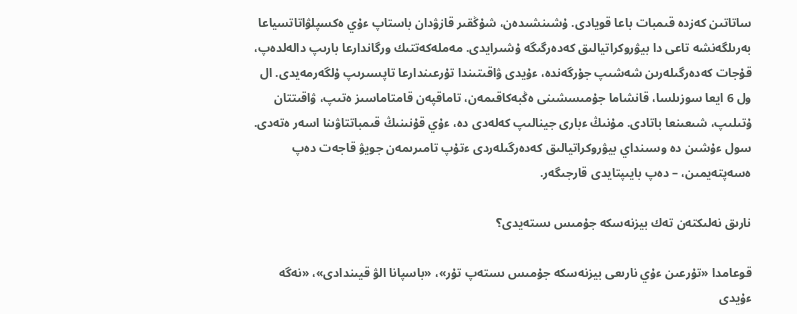ساتاتىن كەزدە قىمبات باعا قويادى. ۇشىنشىدەن، شۇڭقىر قازۋدان باستاپ ءۇي ەكسپلۋاتاتسياعا بەرىلگەنشە تاعى دا بيۋروكراتيالىق كەدەرگىگە ۇشىرايدى. مەملەكەتتىك ورگاندارعا بارىپ دالەلدەپ، قۇجات كەدەرگىلەرىن شەشىپ جۇرگەندە، ءۇيدى ۋاقىتىندا تۇرعىندارعا تاپسىرىپ ۇلگەرمەيدى. ال ول 6 ايعا سوزىلسا، قانشاما جۇمىسشىنى ەڭبەكاقىمەن، تاماقپەن قامتاماسىز ەتىپ، ۋاقىتتان ۇتىلىپ، شىعىنعا باتادى. مۇنىڭ ءبارى جينالىپ كەلەدى دە، ءۇي قۇنىنىڭ قىمباتتاۋىنا اسەر ەتەدى. سول ءۇشىن دە وسىنداي بيۋروكراتيالىق كەدەرگىلەردى ءتۇپ تامىرىمەن جويۋ قاجەت دەپ ەسەپتەيمىن، – دەپ بايىپتايدى قارجىگەر.

نارىق نەلىكتەن تەك بيزنەسكە جۇمىس ىستەيدى؟

قوعامدا «تۇرعىن ءۇي نارىعى بيزنەسكە جۇمىس ىستەپ تۇر»، «باسپانا الۋ قيىندادى»، «نەگە ءۇيدى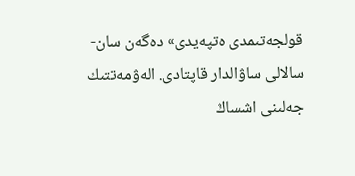قولجەتىمدى ەتپەيدى» دەگەن سان-سالالى ساۋالدار قاپتادى. الەۋمەتتىك جەلىنى اشساڭ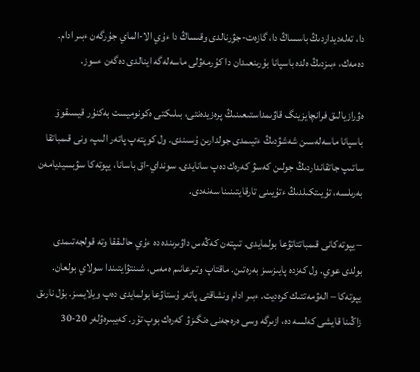دا، تەلەديداردىڭ باسساڭ دا، گازەت-جۋرنالدى وقىساڭ دا ءۇي الا-الماي جۇرگەن ءبىر ادام. دەمەك، ءبىزدىڭ ەلدە باسپانا بۇرىنعىدان دا كۇرمەۋلى ماسەلەگە اينالدى دەگەن ءسوز.

ەۋرازيالىق فرانچايزينگ قاۋىمداستىعىنىڭ پرەزيدەنتى، بىلىكتى ەكونوميست بەكنۇر قيسىقوۆ باسپانا ماسەلەسىن شەشۋدىڭ ءتيىمدى جولدارىن ۇسىندى. ول كوپتەپ پاتەر الىپ، ونى قىمباتقا ساتىپ جاتقانداردىڭ جولىن كەسۋ كەرەك دەپ سانايدى. سونداي-اق باسانا، يپوتەكا سۋبسيديامەن بەرىلسە، تۇيىتكىلدىڭ ءتۇيىنى تارقايتىنىنا سەنەدى.

– يپوتەكانى قىمباتتاتۋعا بولمايدى. تىپتەن كەڭەس داۋىرىندە دە ءۇي حالىققا وتە قولجەتىمدى بولدى عوي. ول كەزدە پايىزسىز بەرەتىن. ماقتاپ وتىرعانىم ەمەس، شىنتۋايتىندا سولاي بولعان. يپوتەكا – الەۋمەتتىك كرەديت. ءبىر ادام ونشاقتى پاتەر ۇستاۋعا بولمايدى دەپ ويلايمىز. بۇل نارىق زاڭىنا قايشى كەلسە دە، ازىرگە وسى ەرەجەنى ەنگىزۋ كەرەك بوپ تۇر. كەيبىرەۋلەر 20-30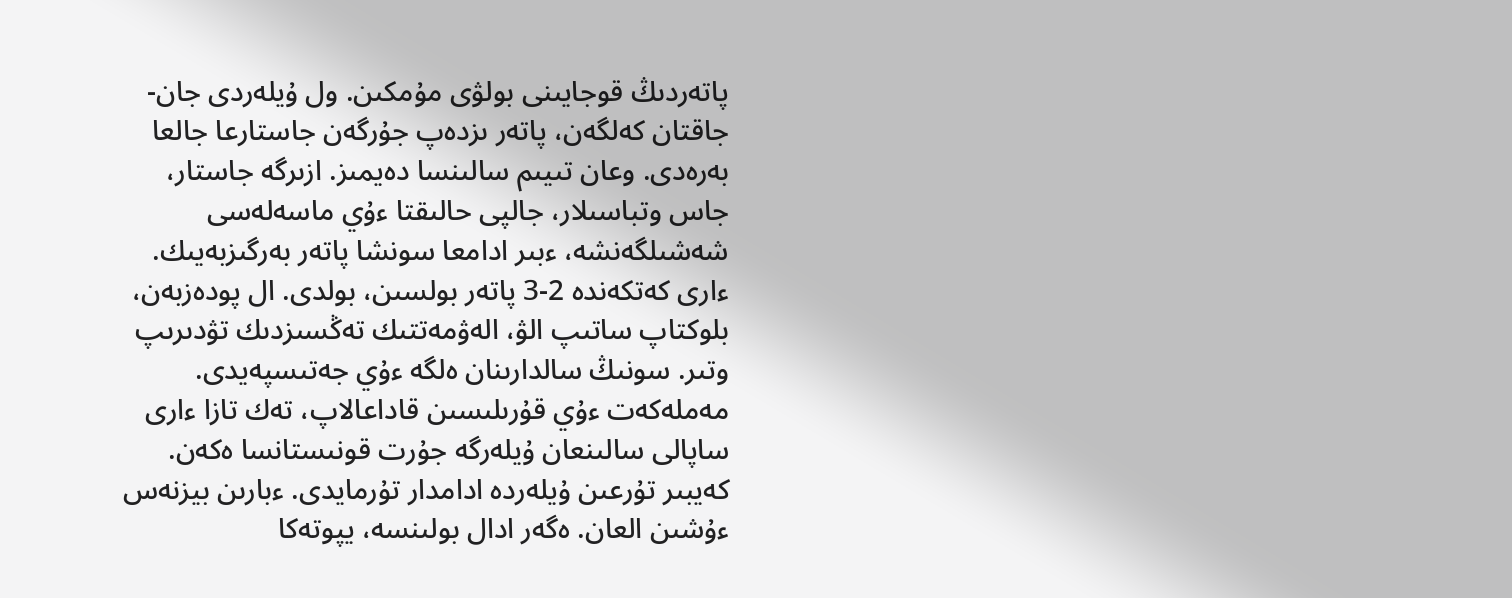پاتەردىڭ قوجايىنى بولۋى مۇمكىن. ول ۇيلەردى جان-جاقتان كەلگەن، پاتەر ىزدەپ جۇرگەن جاستارعا جالعا بەرەدى. وعان تىيىم سالىنسا دەيمىز. ازىرگە جاستار، جاس وتباسىلار، جالپى حالىقتا ءۇي ماسەلەسى شەشىلگەنشە، ءبىر ادامعا سونشا پاتەر بەرگىزبەيىك. ءارى كەتكەندە 2-3 پاتەر بولسىن، بولدى. ال پودەزبەن، بلوكتاپ ساتىپ الۋ، الەۋمەتتىك تەڭسىزدىك تۋدىرىپ وتىر. سونىڭ سالدارىنان ەلگە ءۇي جەتىسپەيدى. مەملەكەت ءۇي قۇرىلىسىن قاداعالاپ، تەك تازا ءارى ساپالى سالىنعان ۇيلەرگە جۇرت قونىستانسا ەكەن. كەيبىر تۇرعىن ۇيلەردە ادامدار تۇرمايدى. ءبارىن بيزنەس ءۇشىن العان. ەگەر ادال بولىنسە، يپوتەكا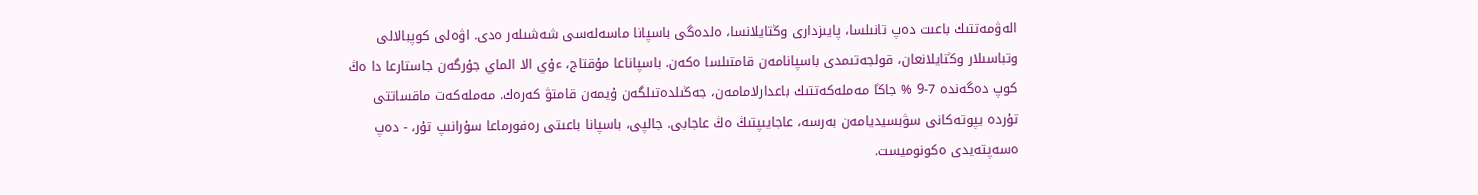الەۋمەتتىك باعىت دەپ تانىلسا، پايىزدارى وڭتايلانسا، ەلدەگى باسپانا ماسەلەسى شەشىلەر ەدى. اۋەلى كوپبالالى وتباسىلار وڭتايلانعان، قولجەتىمدى باسپانامەن قامتىلسا ەكەن. باسپاناعا مۇقتاج، ءۇي الا الماي جۇرگەن جاستارعا دا ەڭ كوپ دەگەندە 7-9 % جاڭا مەملەكەتتىك باعدارلامامەن، جەڭىلدەتىلگەن ۇيمەن قامتۋ كەرەك. مەملەكەت ماقساتتى تۇردە يپوتەكانى سۋبسيديامەن بەرسە، عاجايىپتىڭ ەڭ عاجابى. جالپى، باسپانا باعىتى رەفورماعا سۇرانىپ تۇر، - دەپ ەسەپتەيدى ەكونوميست.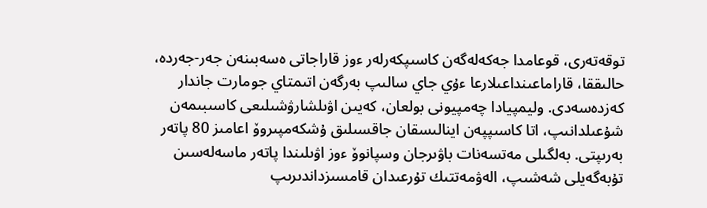توقەتەرى، قوعامدا جەكەلەگەن كاسىپكەرلەر ءوز قاراجاتى ەسەبىنەن جەر-جەردە، حالىققا، قاراماعىنداعىلارعا ءۇي جاي سالىپ بەرگەن اتىمتاي جومارت جاندار كەزدەسەدى. وليمپيادا چەمپيونى بولعان، كەيىن اۋىلشارۋشىلىعى كاسىبىمەن شۇعىلدانىپ، اتا كاسىپپەن اينالىسقان جاقسىلىق ۇشكەمپىروۆ اعامىز 80 پاتەر بەرىپتى. بەلگىلى مەتسەنات باۋىرجان وسپانوۆ ءوز اۋىلىندا پاتەر ماسەلەسىن تۇبەگەيلى شەشىپ، الەۋمەتتىك تۇرعىدان قامسىزداندىرىپ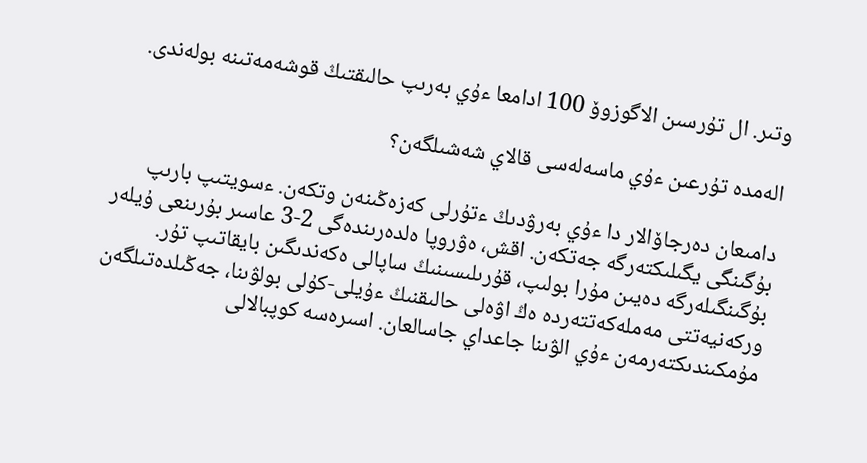وتىر. ال تۇرسىن الاگوزوۆ 100 ادامعا ءۇي بەرىپ حالىقتىڭ قوشەمەتىنە بولەندى.

الەمدە تۇرعىن ءۇي ماسەلەسى قالاي شەشىلگەن؟

دامىعان دەرجاۆالار دا ءۇي بەرۋدىڭ ءتۇرلى كەزەڭىنەن وتكەن. ءسويتىپ بارىپ بۇگىنگى يگىلىكتەرگە جەتكەن. اقش، ەۋروپا ەلدەرىندەگى 2-3 عاسىر بۇرىنعى ۇيلەر بۇگىنگىلەرگە دەيىن مۇرا بولىپ، قۇرىلىسىنىڭ ساپالى ەكەندىگىن بايقاتىپ تۇر. وركەنيەتتى مەملەكەتتەردە ەڭ اۋەلى حالىقنىڭ ءۇيلى-كۇلى بولۋىنا، جەڭىلدەتىلگەن مۇمكىندىكتەرمەن ءۇي الۋىنا جاعداي جاسالعان. اسىرەسە كوپبالالى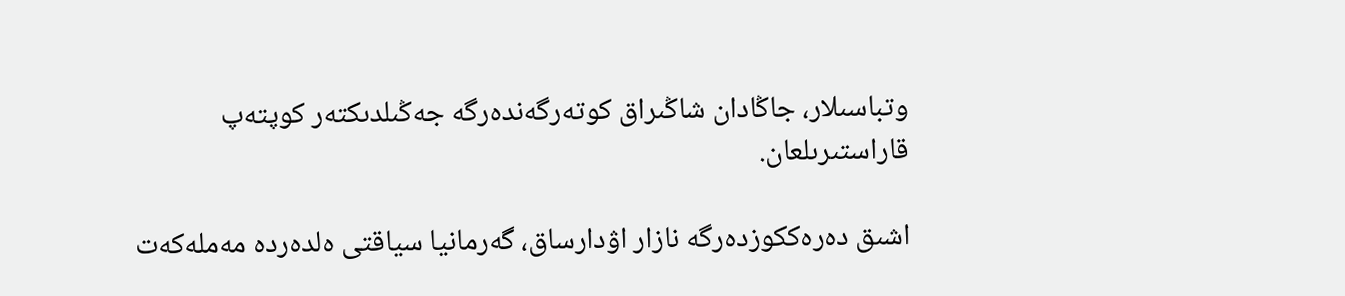وتباسىلار، جاڭادان شاڭىراق كوتەرگەندەرگە جەڭىلدىكتەر كوپتەپ قاراستىرىلعان.

اشىق دەرەككوزدەرگە نازار اۋدارساق، گەرمانيا سياقتى ەلدەردە مەملەكەت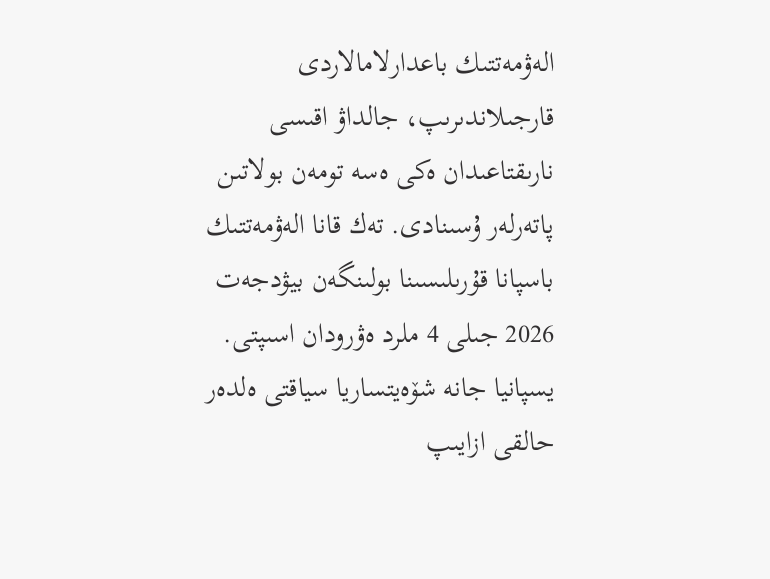الەۋمەتتىك باعدارلامالاردى قارجىلاندىرىپ، جالداۋ اقىسى نارىقتاعىدان ەكى ەسە تومەن بولاتىن پاتەرلەر ۇسىنادى. تەك قانا الەۋمەتتىك باسپانا قۇرىلىسىنا بولىنگەن بيۋدجەت 2026 جىلى 4 ملرد ەۋرودان اسىپتى. يسپانيا جانە شۆەيتساريا سياقتى ەلدەر حالقى ازايىپ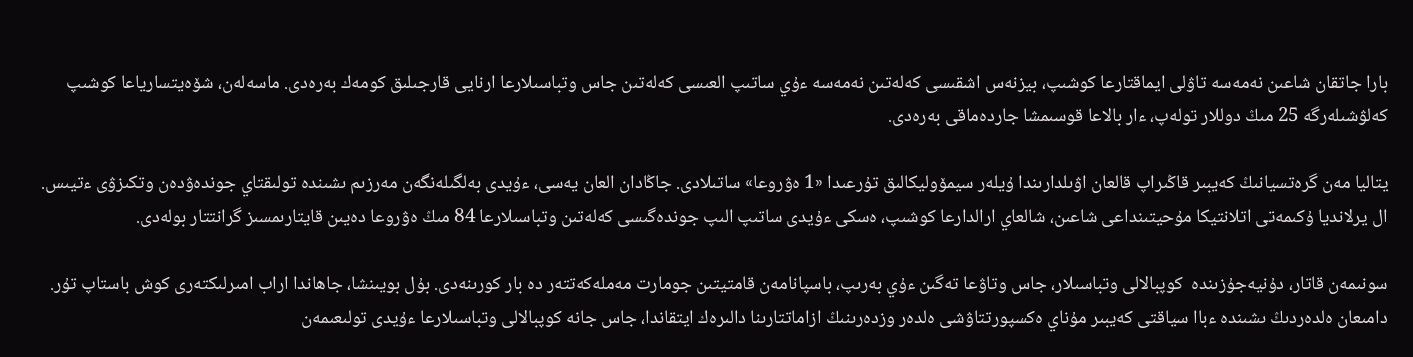بارا جاتقان شاعىن نەمەسە تاۋلى ايماقتارعا كوشىپ، بيزنەس اشقىسى كەلەتىن نەمەسە ءۇي ساتىپ العىسى كەلەتىن جاس وتباسىلارعا ارنايى قارجىلىق كومەك بەرەدى. ماسەلەن، شۆەيتسارياعا كوشىپ كەلۋشىلەرگە 25 مىڭ دوللار تولەپ، ءار بالاعا قوسىمشا جاردەماقى بەرەدى.

يتاليا مەن گرەتسيانىڭ كەيبىر قاڭىراپ قالعان اۋىلدارىندا ۇيلەر سيمۆوليكالىق تۇرعىدا «1 ەۋروعا» ساتىلادى. جاڭادان العان يەسى، ءۇيدى بەلگىلەنگەن مەرزىم ىشىندە تولىقتاي جوندەۋدەن وتكىزۋى ءتيىس. ال يرلانديا ۇكىمەتى اتلانتيكا مۇحيتىنداعى شاعىن، شالعاي ارالدارعا كوشىپ، ەسكى ءۇيدى ساتىپ الىپ جوندەگىسى كەلەتىن وتباسىلارعا 84 مىڭ ەۋروعا دەيىن قايتارىمسىز گرانتتار بولەدى.

سونىمەن قاتار، دۇنيەجۇزىندە  كوپبالالى وتباسىلار، جاس وتاۋعا تەگىن ءۇي بەرىپ، باسپانامەن قامتيتىن جومارت مەملەكەتتەر دە بار كورىنەدى. بۇل بويىنشا، جاھاندا اراب امىرلىكتەرى كوش باستاپ تۇر.  دامىعان ەلدەردىڭ ىشىندە ءباا سياقتى كەيبىر مۇناي ەكسپورتتاۋشى ەلدەر وزدەرىنىڭ ازاماتتارىنا دالىرەك ايتقاندا، جاس جانە كوپبالالى وتباسىلارعا ءۇيدى تولىعىمەن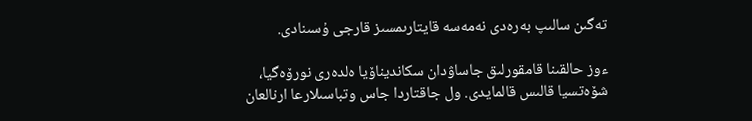تەگىن سالىپ بەرەدى نەمەسە قايتارىمسىز قارجى ۇسىنادى.

ءوز حالقىنا قامقورلىق جاساۋدان سكانديناۆيا ەلدەرى نورۆەگيا، شۆەتسيا قالىس قالمايدى. ول جاقتاردا جاس وتباسىلارعا ارنالعان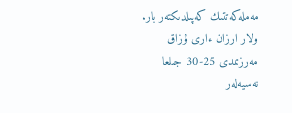مەملەكەتتىك كەپىلدىكتەر بار. ولار ارزان ءارى ۇزاق مەرزىمدى 25-30 جىلعا نەسيەلەر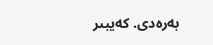بەرەدى. كەيبىر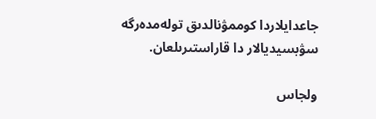جاعدايلاردا كوممۋنالدىق تولەمدەرگە سۋبسيديالار دا قاراستىرىلعان.

ولجاس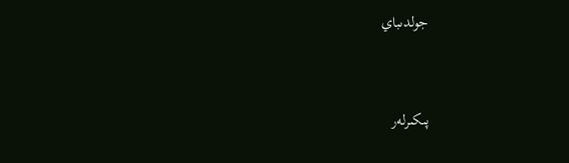جولدىباي



پىكىرلەر